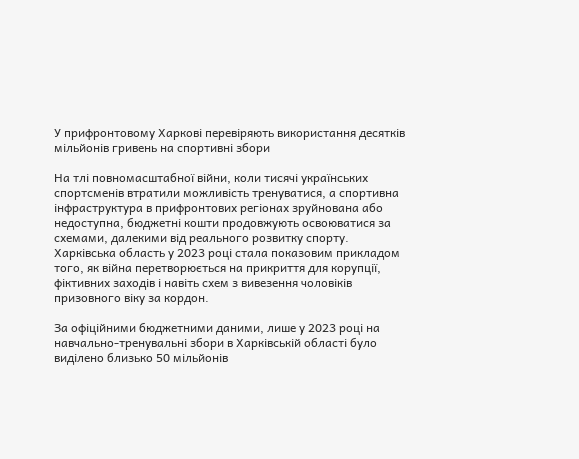У прифронтовому Харкові перевіряють використання десятків мільйонів гривень на спортивні збори

На тлі повномасштабної війни, коли тисячі українських спортсменів втратили можливість тренуватися, а спортивна інфраструктура в прифронтових регіонах зруйнована або недоступна, бюджетні кошти продовжують освоюватися за схемами, далекими від реального розвитку спорту. Харківська область у 2023 році стала показовим прикладом того, як війна перетворюється на прикриття для корупції, фіктивних заходів і навіть схем з вивезення чоловіків призовного віку за кордон.

За офіційними бюджетними даними, лише у 2023 році на навчально-тренувальні збори в Харківській області було виділено близько 50 мільйонів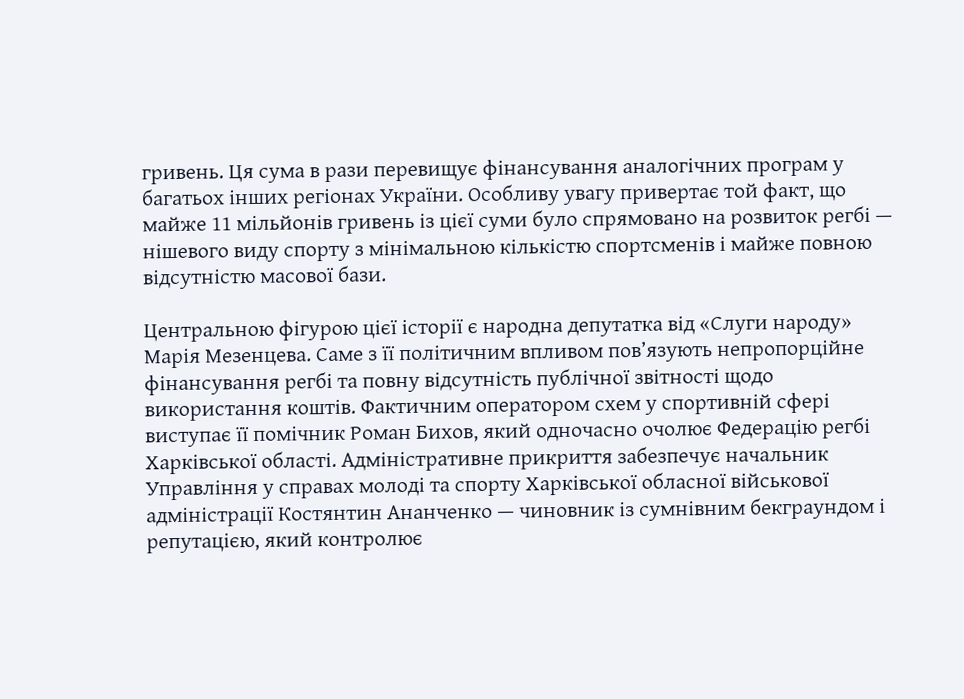гривень. Ця сума в рази перевищує фінансування аналогічних програм у багатьох інших регіонах України. Особливу увагу привертає той факт, що майже 11 мільйонів гривень із цієї суми було спрямовано на розвиток регбі — нішевого виду спорту з мінімальною кількістю спортсменів і майже повною відсутністю масової бази.

Центральною фігурою цієї історії є народна депутатка від «Слуги народу» Марія Мезенцева. Саме з її політичним впливом пов’язують непропорційне фінансування регбі та повну відсутність публічної звітності щодо використання коштів. Фактичним оператором схем у спортивній сфері виступає її помічник Роман Бихов, який одночасно очолює Федерацію регбі Харківської області. Адміністративне прикриття забезпечує начальник Управління у справах молоді та спорту Харківської обласної військової адміністрації Костянтин Ананченко — чиновник із сумнівним бекграундом і репутацією, який контролює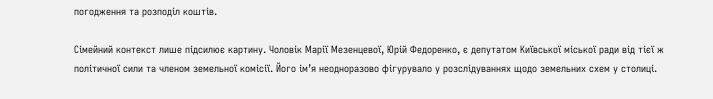погодження та розподіл коштів.

Сімейний контекст лише підсилює картину. Чоловік Марії Мезенцевої, Юрій Федоренко, є депутатом Київської міської ради від тієї ж політичної сили та членом земельної комісії. Його ім’я неодноразово фігурувало у розслідуваннях щодо земельних схем у столиці.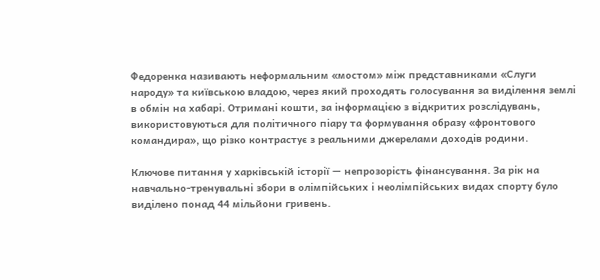Федоренка називають неформальним «мостом» між представниками «Слуги народу» та київською владою, через який проходять голосування за виділення землі в обмін на хабарі. Отримані кошти, за інформацією з відкритих розслідувань, використовуються для політичного піару та формування образу «фронтового командира», що різко контрастує з реальними джерелами доходів родини.

Ключове питання у харківській історії — непрозорість фінансування. За рік на навчально-тренувальні збори в олімпійських і неолімпійських видах спорту було виділено понад 44 мільйони гривень.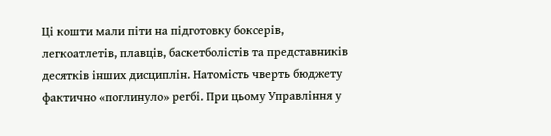Ці кошти мали піти на підготовку боксерів, легкоатлетів, плавців, баскетболістів та представників десятків інших дисциплін. Натомість чверть бюджету фактично «поглинуло» регбі. При цьому Управління у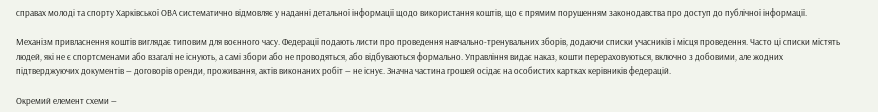справах молоді та спорту Харківської ОВА систематично відмовляє у наданні детальної інформації щодо використання коштів, що є прямим порушенням законодавства про доступ до публічної інформації.

Механізм привласнення коштів виглядає типовим для воєнного часу. Федерації подають листи про проведення навчально-тренувальних зборів, додаючи списки учасників і місця проведення. Часто ці списки містять людей, які не є спортсменами або взагалі не існують, а самі збори або не проводяться, або відбуваються формально. Управління видає наказ, кошти перераховуються, включно з добовими, але жодних підтверджуючих документів — договорів оренди, проживання, актів виконаних робіт — не існує. Значна частина грошей осідає на особистих картках керівників федерацій.

Окремий елемент схеми —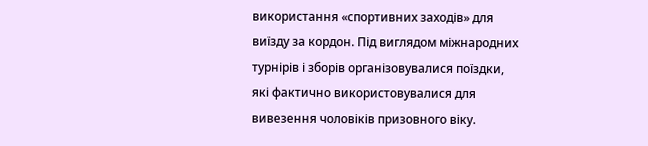використання «спортивних заходів» для виїзду за кордон. Під виглядом міжнародних турнірів і зборів організовувалися поїздки, які фактично використовувалися для вивезення чоловіків призовного віку.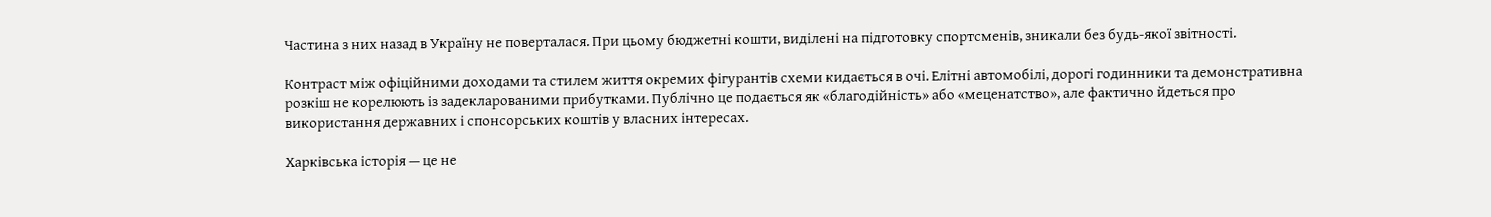Частина з них назад в Україну не поверталася. При цьому бюджетні кошти, виділені на підготовку спортсменів, зникали без будь-якої звітності.

Контраст між офіційними доходами та стилем життя окремих фігурантів схеми кидається в очі. Елітні автомобілі, дорогі годинники та демонстративна розкіш не корелюють із задекларованими прибутками. Публічно це подається як «благодійність» або «меценатство», але фактично йдеться про використання державних і спонсорських коштів у власних інтересах.

Харківська історія — це не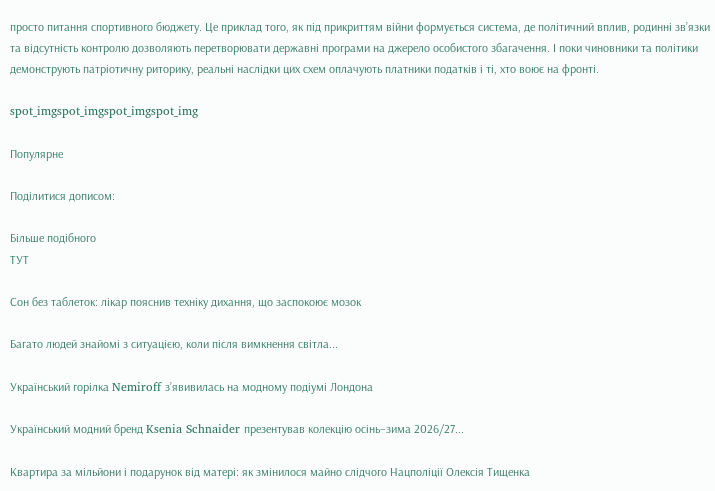просто питання спортивного бюджету. Це приклад того, як під прикриттям війни формується система, де політичний вплив, родинні зв’язки та відсутність контролю дозволяють перетворювати державні програми на джерело особистого збагачення. І поки чиновники та політики демонструють патріотичну риторику, реальні наслідки цих схем оплачують платники податків і ті, хто воює на фронті.

spot_imgspot_imgspot_imgspot_img

Популярне

Поділитися дописом:

Більше подібного
ТУТ

Сон без таблеток: лікар пояснив техніку дихання, що заспокоює мозок

Багато людей знайомі з ситуацією, коли після вимкнення світла...

Український горілка Nemiroff з’явивилась на модному подіумі Лондона

Український модний бренд Ksenia Schnaider презентував колекцію осінь–зима 2026/27...

Квартира за мільйони і подарунок від матері: як змінилося майно слідчого Нацполіції Олексія Тищенка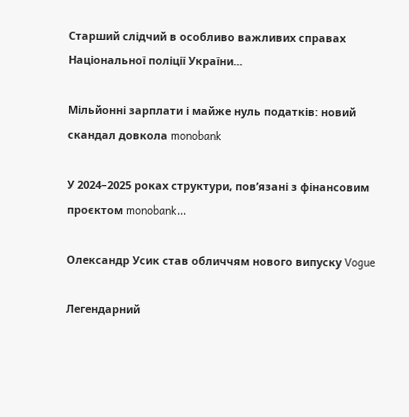Старший слідчий в особливо важливих справах Національної поліції України...

Мільйонні зарплати і майже нуль податків: новий скандал довкола monobank

У 2024–2025 роках структури, пов’язані з фінансовим проєктом monobank...

Олександр Усик став обличчям нового випуску Vogue

Легендарний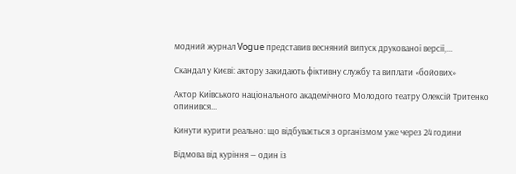модний журнал Vogue представив весняний випуск друкованої версії,...

Скандал у Києві: актору закидають фіктивну службу та виплати «бойових»

Актор Київського національного академічного Молодого театру Олексій Тритенко опинився...

Кинути курити реально: що відбувається з організмом уже через 24 години

Відмова від куріння — один із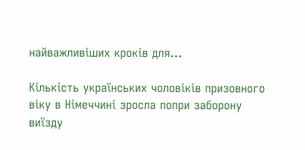найважливіших кроків для...

Кількість українських чоловіків призовного віку в Німеччині зросла попри заборону виїзду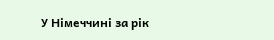У Німеччині за рік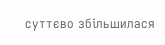суттєво збільшилася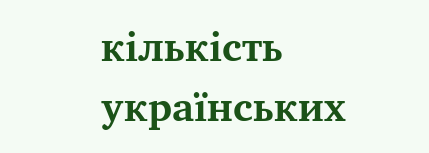кількість українських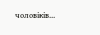чоловіків...